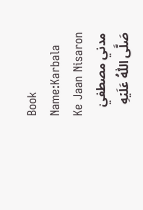Book Name:Karbala Ke Jaan Nisaron
مدني مصطفيٰ صَلَّى اللّٰهُ عَلَيۡهِ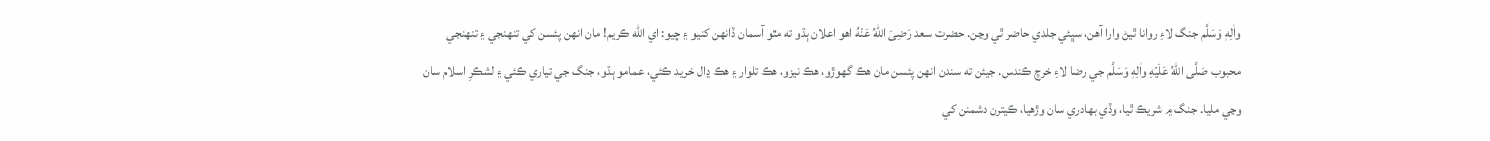واٰلِهٖ وَسَلَّم جنگ لاءِ روانا ٿيڻ وارا آهن، سڀئي جلدي حاضر ٿي وڃن. حضرت سعد رَضِىَ اللهُ عَنْهُ اهو اعلان ٻڌو ته مٿو آسمان ڏانهن کنيو ۽ چيو: اي الله ڪريم! مان انهن پئسن کي تنهنجي ۽ تنهنجي محبوب صَلَّى اللّٰهُ عَلَيۡهِ واٰلِهٖ وَسَلَّم جي رضا لاءِ خرچ ڪندس. جيئن ته سندن انهن پئسن مان هڪ گهوڙو، هڪ نيزو، هڪ تلوار ۽ هڪ ڍال خريد ڪئي، عمامو ٻڌو، جنگ جي تياري ڪئي ۽ لشڪرِ اسلام سان وڃي مليا. جنگ ۾ شريڪ ٿيا، وڏي بهادري سان وڙهيا، ڪيترن دشمنن کي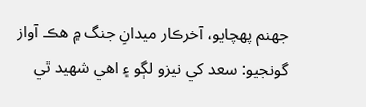جهنم پهچايو، آخرڪار ميدانِ جنگ ۾ هڪ آواز گونجيو: سعد کي نيزو لڳو ۽ اهي شهيد ٿي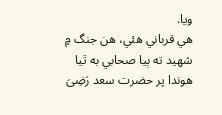ويا.
هي قرباني هئي، هن جنگ ۾ شهيد ته ٻيا صحابي به ٿيا هوندا پر حضرت سعد رَضِىَ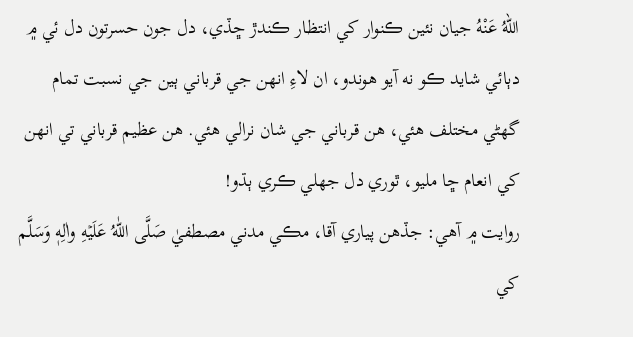اللهُ عَنْهُ جيان نئين ڪنوار کي انتظار ڪندڙ ڇڏي، دل جون حسرتون دل ئي ۾ دٻائي شايد ڪو نه آيو هوندو، ان لاءِ انهن جي قرباني ٻين جي نسبت تمام گهڻي مختلف هئي، هن قرباني جي شان نرالي هئي. هن عظيم قرباني تي انهن کي انعام ڇا مليو، ٿوري دل جهلي ڪري ٻڌو!
روايت ۾ آهي: جڏهن پياري آقا، مڪي مدني مصطفيٰ صَلَّى اللّٰهُ عَلَيۡهِ واٰلِهٖ وَسَلَّم کي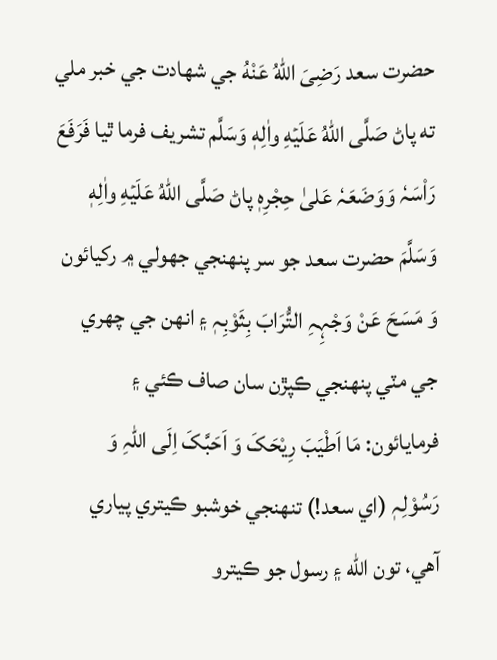حضرت سعد رَضِىَ اللهُ عَنْهُ جي شهادت جي خبر ملي ته پاڻ صَلَّى اللّٰهُ عَلَيۡهِ واٰلِهٖ وَسَلَّم تشريف فرما ٿيا فَرَفَعَ رَاْسَہٗ وَوَضَعَہٗ عَلیٰ حِجْرِہٖ پاڻ صَلَّى اللّٰهُ عَلَيۡهِ واٰلِهٖ وَسَلَّمَ حضرت سعد جو سر پنهنجي جھولي ۾ رکيائون وَ مَسَحَ عَنْ وَجْہِہِ التُّرَابَ بِثَوْبِہٖ ۽ انهن جي چهري جي مٽي پنهنجي ڪپڙن سان صاف ڪئي ۽ فرمايائون: مَا اَطْیَبَ رِیْحَکَ وَ اَحَبَّکَ اِلَی اللہِ وَ رَسُوْلِہٖ (اي سعد!) تنهنجي خوشبو ڪيتري پياري آهي، تون الله ۽ رسول جو ڪيترو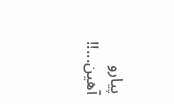پيارو آهين...!!